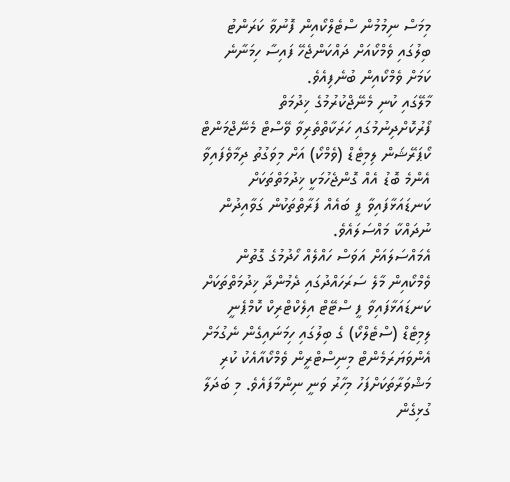މިމަސް ނިމުމުން ސްޓެލްކޯއިން ފޮނުވާ ކަރަންޓު ބިލުގައި ވެމްކޯއަށް ދައްކަންޖެހޭ ފައިސާ ހިމަނާނެ ކަމަށް ވެމްކޯއިން ބުނެފިއެވެ.
މާލޭގައި ކުނި މެނޭޖްކުރުމުގެ ޚިދުމަތް ފޯރުކޮށްދިނުމުގައި ހަރަކާތްތެރިވާ ވޭސްޓް މެނޭޖްމަންޓް ކޯޕަރޭޝަން ލިމިޓެޑް (ވެމްކޯ) އަށް މިވަގުތު ދިމާވެފައިވާ އެންމެ ބޮޑު އެއް ގޮންޖެހުމަކީ ޚިދުމަތްތަކަށް ކަނޑައަޅާފައިވާ ފީ ބައެއް ފަރާތްތަކުން ގަވާއިދުން ނުދައްކާ މައްސަލައެވެ.
އެމައްސަލައަށް އަވަސް ހައްލެއް ހޯދުމުގެ ގޮތުން ވެމްކޯއިން މާލެ ސަރަހައްދުގައި ދެމުންދާ ޚިދުމަތްތަކަށް ކަނޑައަޅާފައިވާ ފީ ސްޓޭޓް އިލެކްޓްރިކް ކޮމްޕެނީ ލިމިޓެޑް (ސްޓެލްކޯ) ގެ ބިލުގައި ހިމަނައިގެން ނެގުމަށް އެންވަޔަރަމެންޓް މިނިސްޓްރީން ވެމްކޯއާއެކު ކުރި މަޝްވަރާތަކަށްފަހު މިހާރު ވަނީ ނިންމާފައެވެ. މި ބަދަލާ ގުޅިގެން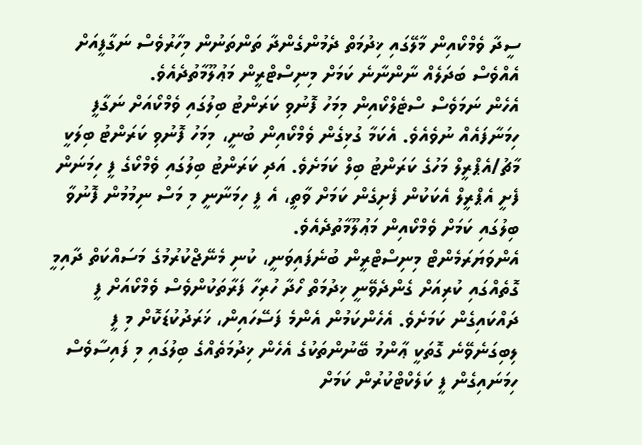ސީދާ ވެމްކޯއިން މާލޭގައި ޚިދުމަތް ދެމުންގެންދާ ތަންތަނުން މިހާރުވެސް ނަގާފީއަށް އެއްވެސް ބަދަލެއް ނާންނާނެ ކަމަށް މިނިސްޓްރީން މަޢުލޫމާތުދެއެވެ.
އެހެން ނަމަވެސް ސްޓެލްކޯއިން މިމަހު ފޮނުވި ކަރަންޓު ބިލުގައި ވެމްކޯއަށް ނަގާފީ ހިމަނާފައެއް ނުވެއެވެ. އެކަމާ ގުޅިގެން ވެމްކޯއިން ބުނީ، މިމަހު ފޮނުވި ކަރަންޓު ބިލަކީ މާޗު/އެޕްރީލް މަހުގެ ކަރަންޓު ބިލް ކަމަށެވެ. އަދި ކަރަންޓު ބިލުގައި ވެމްކޯގެ ފީ ހިމަނަން ފެށީ އެޕްރީލް އެކަކުން ފެށިގެން ކަމަށް ވާތީ، އެ ފީ ހިމަނާނީ މި މަސް ނިމުމުން ފޮނުވާ ބިލުގައި ކަމަށް ވެމްކޯއިން މަޢުލޫމާތުދެއެވެ.
އެންވަޔަރަމެންޓް މިނިސްޓްރީން ބުނެފައިވަނީ، ކުނި މެނޭޖްކުރުމުގެ މަސައްކަތް ދާއިމީ ގޮތެއްގައި ކުރިއަށް ގެންދެވޭނީ ޚިދުމަތް ހޯދާ ހުރިހާ ފަރާތަކުންވެސް ވެމްކޯއަށް ފީ ދައްކައިގެން ކަމަށެވެ. އެހެންކަމުން އެންމެ ފަސޭހައިން، ޚަރަދުކުޑަކޮށް މި ފީ ލިބިގަނެވޭނެ ގޮތަކީ ޢާންމު ބޭނުންތަކުގެ އެހެން ޚިދުމަތެއްގެ ބިލުގައި މި ފައިސާވެސް ހިމަނައިގެން ފީ ކަލެކްޓްކުރުން ކަމަށް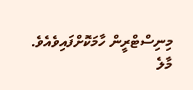މިނިސްޓްރީން ހާމަކޮށްފައިވެއެވެ.
މާލެ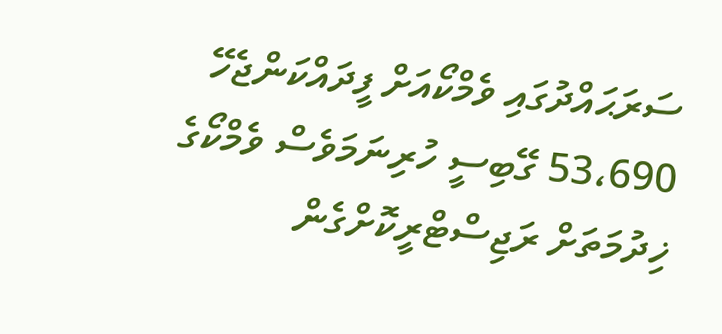ސަރަޙައްދުގައި ވެމްކޯއަށް ފީދައްކަންޖެހޭ 53،690 ގޭބިސީ ހުރިނަމަވެސް ވެމްކޯގެ ޚިދުމަތަށް ރަޖިސްޓްރީކޮށްގެން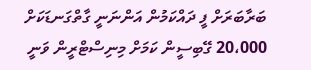ބަރާބަރަށް ފީ ދައްކަމުން އަންނަނީ ގާތްގަނޑަކަށް 20،000 ގޭބިސީން ކަމަށް މިނިސްޓްރީން ވަނީ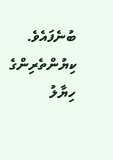ބުނެފައެވެ.
ކިޔުންތެރިންގެ ހިޔާލު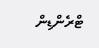ޓްރެންޑިން